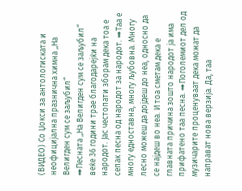(ВИДЕО) Со Џокси за антологиската и неофицијална празнична химна „На Велигден сум се заљубил“
➡Песната „На Велигден сум се заљубил“ веќе 36 години трае благодарејќи на народот. Јас честопати зборам дека тоа е сепак песна од народот за народот. ➡Таа е многу едноставна, многу љубовна. Многу лесно можеш да дојдеш до неа, односно да се најдеш во неа. И тоа сметам дека е главната причина зошто народот ја има прифатено таа песна. ➡Поголемиот дел од музичарите проценуваат дека можат да направат нова верзија. Да, таа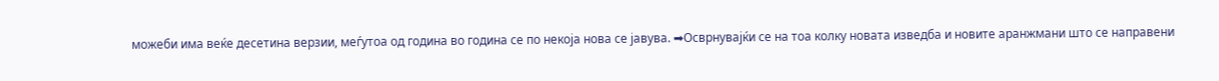можеби има веќе десетина верзии, меѓутоа од година во година се по некоја нова се јавува. ➡Осврнувајќи се на тоа колку новата изведба и новите аранжмани што се направени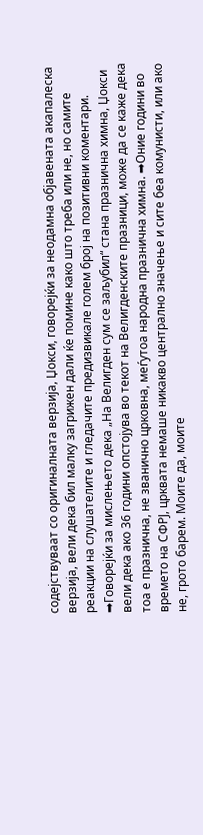содејствуваат со оригиналната верзија, Џокси, говорејќи за неодамна објавената акапалеска верзија, вели дека бил малку загрижен дали ќе помине како што треба или не, но самите реакции на слушателите и гледачите предизвикале голем број на позитивни коментари. ➡Говорејќи за мислењето дека „На Велигден сум се заљубил“ стана празнична химна, Џокси вели дека ако 36 години опстојува во текот на Велигденските празници, може да се каже дека тоа е празнична, не званично црковна, меѓутоа народна празнична химна. ➡Оние години во времето на СФРЈ, црквата немаше никакво централно значење и сите беа комунисти, или ако не, грото барем. Моите да, моите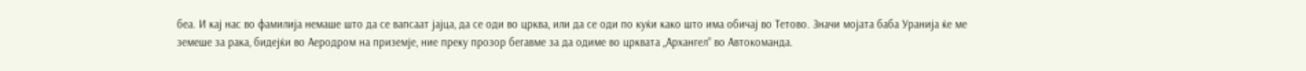беа. И кај нас во фамилија немаше што да се вапсаат јајца, да се оди во црква, или да се оди по куќи како што има обичај во Тетово. Значи мојата баба Уранија ќе ме земеше за рака, бидејќи во Аеродром на приземје, ние преку прозор бегавме за да одиме во црквата „Архангел“ во Автокоманда.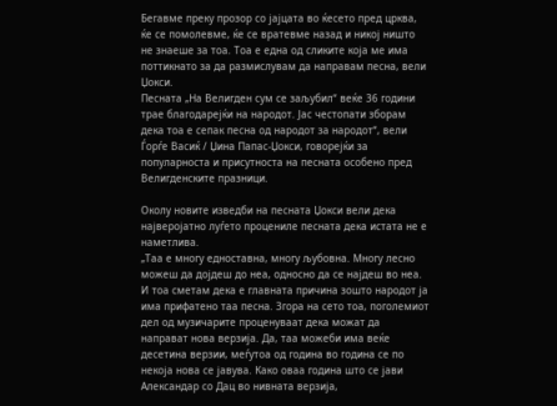Бегавме преку прозор со јајцата во ќесето пред црква, ќе се помолевме, ќе се вратевме назад и никој ништо не знаеше за тоа. Тоа е една од сликите која ме има поттикнато за да размислувам да направам песна, вели Џокси.
Песната „На Велигден сум се заљубил“ веќе 36 години трае благодарејќи на народот. Јас честопати зборам дека тоа е сепак песна од народот за народот“, вели Ѓорѓе Васиќ / Џина Папас-Џокси, говорејќи за популарноста и присутноста на песната особено пред Велигденските празници.

Околу новите изведби на песната Џокси вели дека најверојатно луѓето процениле песната дека истата не е наметлива.
„Таа е многу едноставна, многу љубовна. Многу лесно можеш да дојдеш до неа, односно да се најдеш во неа. И тоа сметам дека е главната причина зошто народот ја има прифатено таа песна. Згора на сето тоа, поголемиот дел од музичарите проценуваат дека можат да направат нова верзија. Да, таа можеби има веќе десетина верзии, меѓутоа од година во година се по некоја нова се јавува. Како оваа година што се јави Александар со Дац во нивната верзија,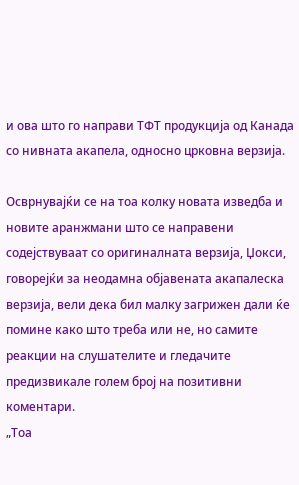и ова што го направи ТФТ продукција од Канада со нивната акапела, односно црковна верзија.

Осврнувајќи се на тоа колку новата изведба и новите аранжмани што се направени содејствуваат со оригиналната верзија, Џокси, говорејќи за неодамна објавената акапалеска верзија, вели дека бил малку загрижен дали ќе помине како што треба или не, но самите реакции на слушателите и гледачите предизвикале голем број на позитивни коментари.
„Тоа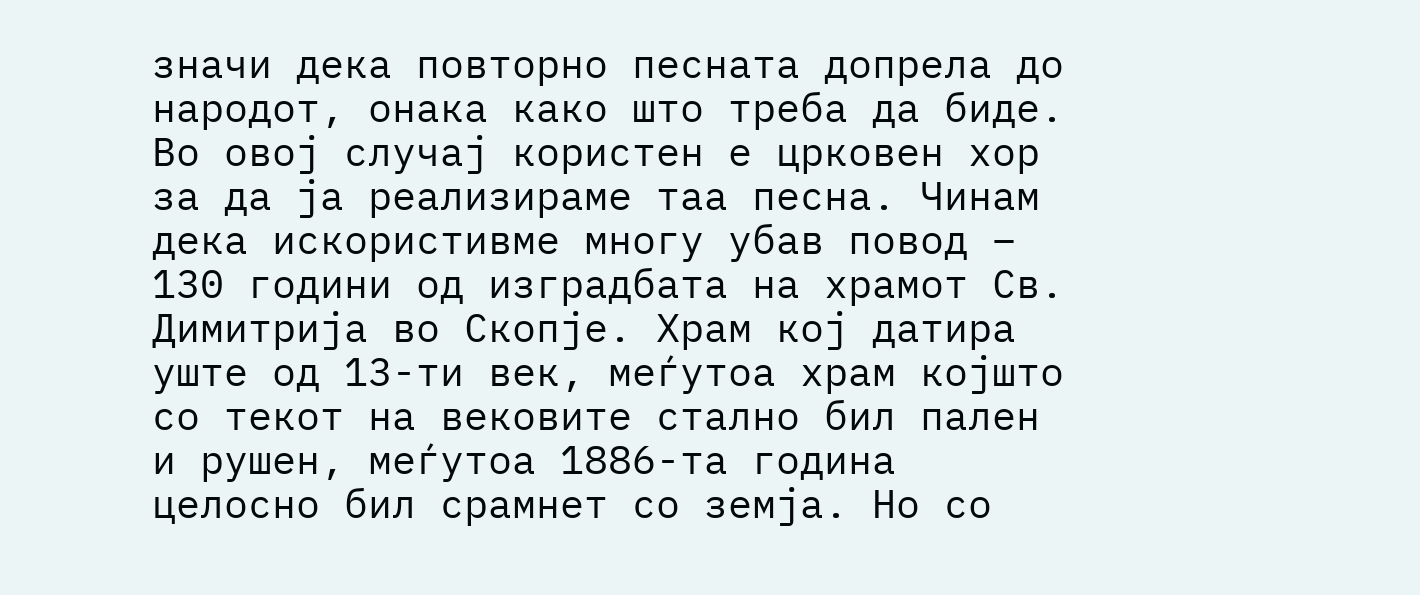значи дека повторно песната допрела до народот, онака како што треба да биде. Во овој случај користен е црковен хор за да ја реализираме таа песна. Чинам дека искористивме многу убав повод – 130 години од изградбата на храмот Св. Димитрија во Скопје. Храм кој датира уште од 13-ти век, меѓутоа храм којшто со текот на вековите стално бил пален и рушен, меѓутоа 1886-та година целосно бил срамнет со земја. Но со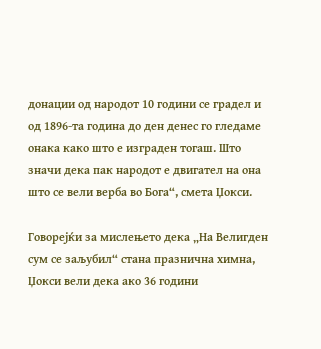донации од народот 10 години се градел и од 1896-та година до ден денес го гледаме онака како што е изграден тогаш. Што значи дека пак народот е двигател на она што се вели верба во Бога“, смета Џокси.

Говорејќи за мислењето дека „На Велигден сум се заљубил“ стана празнична химна, Џокси вели дека ако 36 години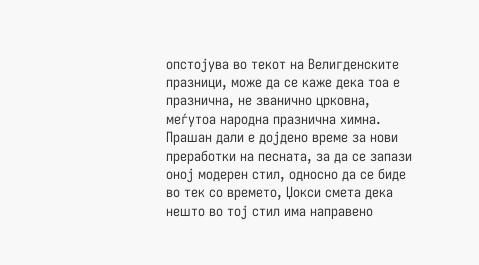опстојува во текот на Велигденските празници, може да се каже дека тоа е празнична, не званично црковна, меѓутоа народна празнична химна.
Прашан дали е дојдено време за нови преработки на песната, за да се запази оној модерен стил, односно да се биде во тек со времето, Џокси смета дека нешто во тој стил има направено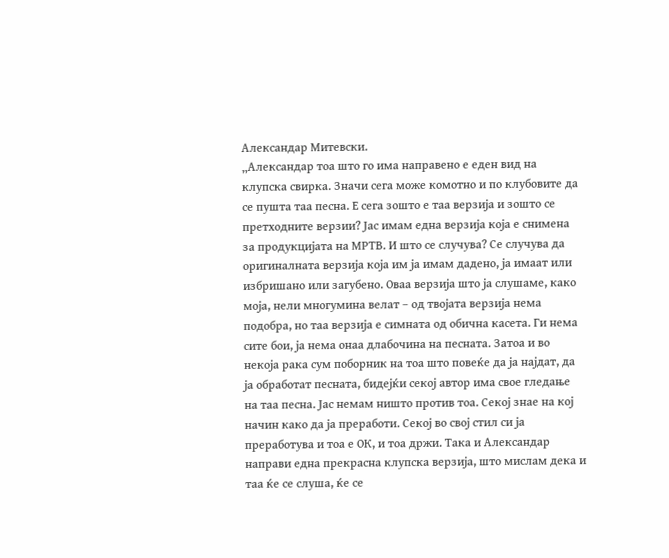Александар Митевски.
„Александар тоа што го има направено е еден вид на клупска свирка. Значи сега може комотно и по клубовите да се пушта таа песна. Е сега зошто е таа верзија и зошто се претходните верзии? Јас имам една верзија која е снимена за продукцијата на МРТВ. И што се случува? Се случува да оригиналната верзија која им ја имам дадено, ја имаат или избришано или загубено. Оваа верзија што ја слушаме, како моја, нели многумина велат – од твојата верзија нема подобра, но таа верзија е симната од обична касета. Ги нема сите бои, ја нема онаа длабочина на песната. Затоа и во некоја рака сум поборник на тоа што повеќе да ја најдат, да ја обработат песната, бидејќи секој автор има свое гледање на таа песна. Јас немам ништо против тоа. Секој знае на кој начин како да ја преработи. Секој во свој стил си ја преработува и тоа е ОК, и тоа држи. Така и Александар направи една прекрасна клупска верзија, што мислам дека и таа ќе се слуша, ќе се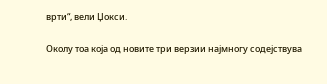врти“, вели Џокси.

Околу тоа која од новите три верзии најмногу содејствува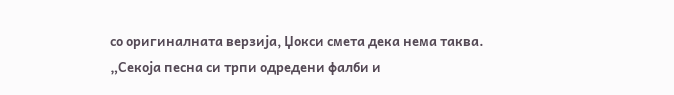со оригиналната верзија, Џокси смета дека нема таква.
„Секоја песна си трпи одредени фалби и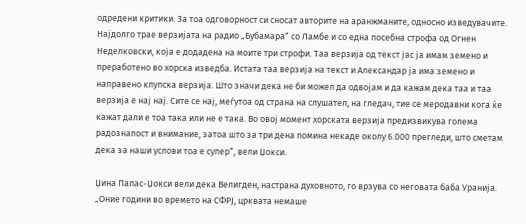одредени критики. За тоа одговорност си сносат авторите на аранжманите, односно изведувачите. Најдолго трае верзијата на радио „Бубамара“ со Ламбе и со една посебна строфа од Огнен Неделковски, која е додадена на моите три строфи. Таа верзија од текст јас ја имам земено и преработено во хорска изведба. Истата таа верзија на текст и Александар ја има земено и направено клупска верзија. Што значи дека не би можел да одвојам и да кажам дека таа и таа верзија е нај нај. Сите се нај, меѓутоа од страна на слушател, на гледач, тие се меродавни кога ќе кажат дали е тоа така или не е така. Во овој момент хорската верзија предизвикува голема радозналост и внимание, затоа што за три дена помина некаде околу 6.000 прегледи, што сметам дека за наши услови тоа е супер“, вели Џокси.

Џина Папас-Џокси вели дека Велигден, настрана духовното, го врзува со неговата баба Уранија.
„Оние години во времето на СФРЈ, црквата немаше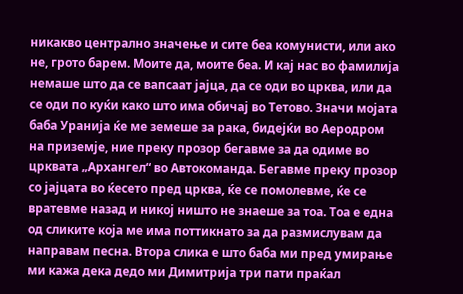никакво централно значење и сите беа комунисти, или ако не, грото барем. Моите да, моите беа. И кај нас во фамилија немаше што да се вапсаат јајца, да се оди во црква, или да се оди по куќи како што има обичај во Тетово. Значи мојата баба Уранија ќе ме земеше за рака, бидејќи во Аеродром на приземје, ние преку прозор бегавме за да одиме во црквата „Архангел“ во Автокоманда. Бегавме преку прозор со јајцата во ќесето пред црква, ќе се помолевме, ќе се вратевме назад и никој ништо не знаеше за тоа. Тоа е една од сликите која ме има поттикнато за да размислувам да направам песна. Втора слика е што баба ми пред умирање ми кажа дека дедо ми Димитрија три пати праќал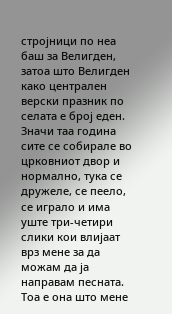стројници по неа баш за Велигден, затоа што Велигден како централен верски празник по селата е број еден. Значи таа година сите се собирале во црковниот двор и нормално, тука се дружеле, се пеело, се играло и има уште три-четири слики кои влијаат врз мене за да можам да ја направам песната. Тоа е она што мене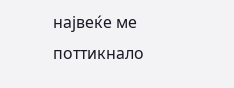највеќе ме поттикнало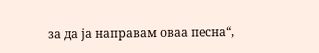за да ја направам оваа песна“,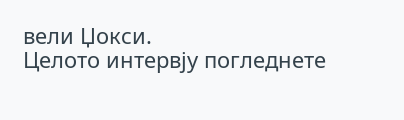вели Џокси.
Целото интервју погледнете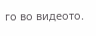го во видеото.